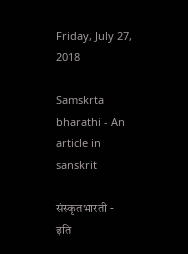Friday, July 27, 2018

Samskrta bharathi - An article in sanskrit

संस्कृतभारती -
इति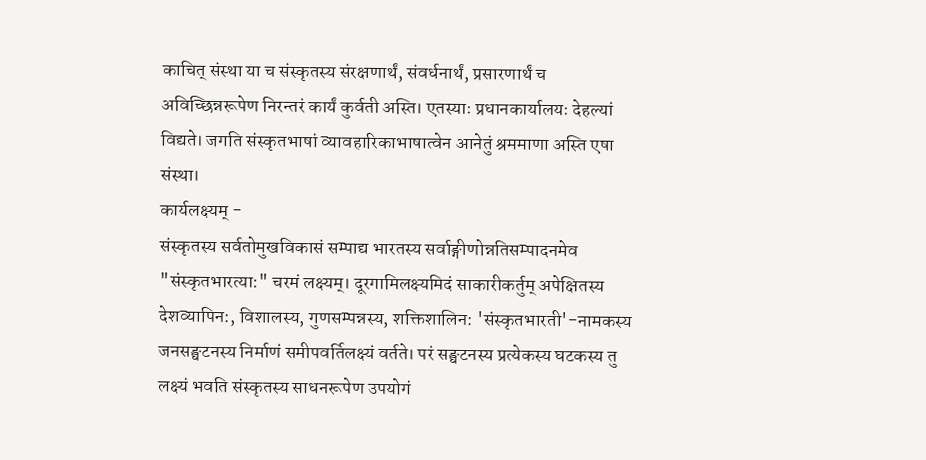काचित् संस्था या च संस्कृतस्य संरक्षणार्थं, संवर्धनार्थं, प्रसारणार्थं च अविच्छिन्नरूपेण निरन्तरं कार्यं कुर्वती अस्ति। एतस्याः प्रधानकार्यालयः देहल्यां विद्यते। जगति संस्कृतभाषां व्यावहारिकाभाषात्वेन आनेतुं श्रममाणा अस्ति एषा संस्था।
कार्यलक्ष्यम् -
संस्कृतस्य सर्वतोमुखविकासं सम्पाद्य भारतस्य सर्वाङ्गीणोन्नतिसम्पादनमेव "संस्कृतभारत्या:" चरमं लक्ष्यम्। दूरगामिलक्ष्यमिदं साकारीकर्तुम् अपेक्षितस्य देशव्यापिन:, विशालस्य, गुणसम्पन्नस्य, शक्तिशालिन: 'संस्कृतभारती'-नामकस्य जनसङ्घटनस्य निर्माणं समीपवर्तिलक्ष्यं वर्तते। परं सङ्घटनस्य प्रत्येकस्य घटकस्य तु लक्ष्यं भवति संस्कृतस्य साधनरूपेण उपयोगं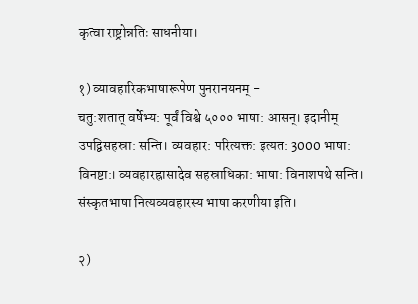कृत्वा राष्ट्रोन्नतिः साधनीया।

१) व्यावहारिकभाषारूपेण पुनरानयनम् -
चतु:शतात् वर्षेभ्य: पूर्वं विश्वे ५००० भाषा: आसन्। इदानीम् उपद्विसहस्रा: सन्ति। व्यवहार: परित्यक्त: इत्यत: 3000 भाषा: विनष्टा:। व्यवहारह्रासादेव सहस्राधिका: भाषा: विनाशपथे सन्ति। संस्कृतभाषा नित्यव्यवहारस्य भाषा करणीया इति।

२)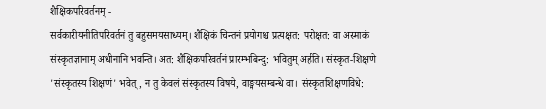शैक्षिकपरिवर्तनम् -
सर्वकारीयनीतिपरिवर्तनं तु बहुसमयसाध्यम्। शैक्षिकं चिन्तनं प्रयोगश्च प्रत्यक्षत: परोक्षत: वा अस्माकं संस्कृतज्ञानाम् अधीनानि भवन्ति। अत: शैक्षिकपरिवर्तनं प्रारम्भबिन्दु: भवितुम् अर्हति। संस्कृत-शिक्षणे 'संस्कृतस्य शिक्षणं' भवेत्, न तु केवलं संस्कृतस्य विषये, वाङ्मयसम्बन्धे वा। संस्कृतशिक्षणविधे: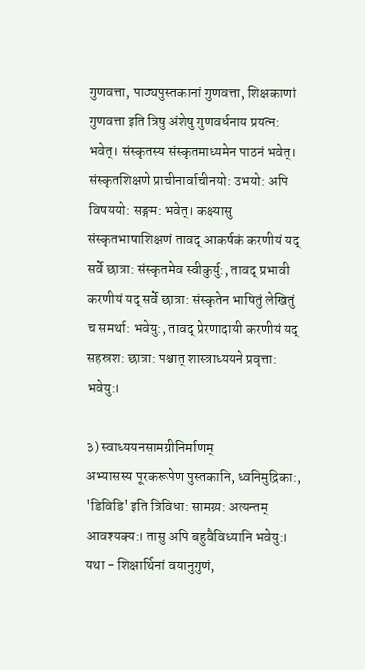गुणवत्ता, पाठ्यपुस्तकानां गुणवत्ता, शिक्षकाणां गुणवत्ता इति त्रिषु अंशेषु गुणवर्धनाय प्रयत्न: भवेत्। संस्कृतस्य संस्कृतमाध्यमेन पाठनं भवेत्। संस्कृतशिक्षणे प्राचीनार्वाचीनयो: उभयो: अपि विषययो: सङ्गम: भवेत्। कक्ष्यासु संस्कृतभाषाशिक्षणं तावद् आकर्षकं करणीयं यद् सर्वे छात्रा: संस्कृतमेव स्वीकुर्यु:, तावद् प्रभावी करणीयं यद् सर्वे छात्रा: संस्कृतेन भाषितुं लेखितुं च समर्था: भवेयु:, तावद् प्रेरणादायी करणीयं यद् सहस्रश: छात्रा: पश्चात् शास्त्राध्ययने प्रवृत्ता: भवेयु:।

३) स्वाध्ययनसामग्रीनिर्माणम्
अभ्यासस्य पूरकरूपेण पुस्तकानि, ध्वनिमुद्रिका:, 'डिविडि' इति त्रिविधा: सामग्र्य: अत्यन्तम् आवश्यक्य:। तासु अपि बहुवैविध्यानि भवेयु:। यथा - शिक्षार्थिनां वयानुगुणं,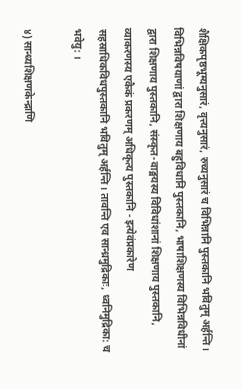शैक्षिकपृष्ठभूम्यनुसारं, वृत्त्यनुसारं, रुच्यनुसारं च विभिन्नानि पुस्तकानि भवितुम् अर्हन्ति। विभिन्नविषयाणां द्वारा शिक्षणाय बहुविधानि पुस्तकानि, भाषाशिक्षणस्य विभिन्नविधीनां द्वारा शिक्षणाय पुस्तकानि, संस्कृत-वाङ्मयस्य विविधांशानां शिक्षणाय पुस्तकानि, व्याकरणस्य एकैकं प्रकरणम् अधिकृत्य पुस्तकानि - इत्येवंप्रकारेण सहस्राधिकविधपुस्तकानि भवितुम् अर्हन्ति। तावन्ति एव सान्ध्रमुद्रिकाः, ध्वनिमुद्रिका: च भवेयु: ।

४) सान्ध्यशिक्षणकेन्द्राणि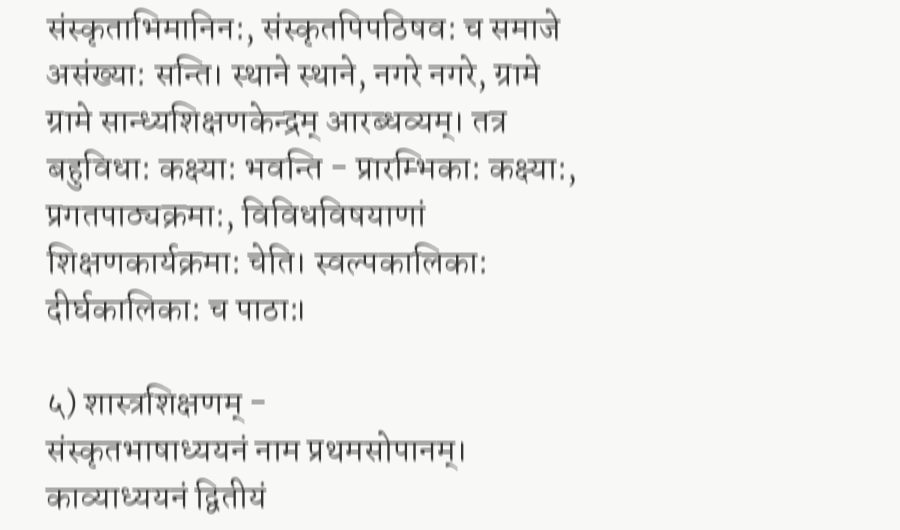संस्कृताभिमानिन:, संस्कृतपिपठिषव: च समाजे असंख्या: सन्ति। स्थाने स्थाने, नगरे नगरे, ग्रामे ग्रामे सान्ध्यशिक्षणकेन्द्रम् आरब्धव्यम्। तत्र बहुविधा: कक्ष्या: भवन्ति - प्रारम्भिका: कक्ष्या:, प्रगतपाठ्यक्रमा:, विविधविषयाणां शिक्षणकार्यक्रमा: चेति। स्वल्पकालिका: दीर्घकालिका: च पाठा:।

५) शास्त्रशिक्षणम् -
संस्कृतभाषाध्ययनं नाम प्रथमसोपानम्। काव्याध्ययनं द्वितीयं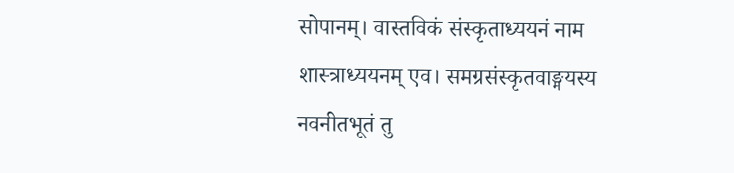सोपानम्। वास्तविकं संस्कृताध्ययनं नाम शास्त्राध्ययनम् एव। समग्रसंस्कृतवाङ्मयस्य नवनीतभूतं तु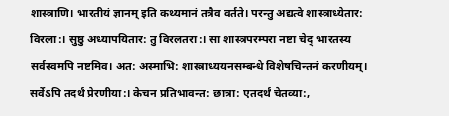शास्त्राणि। भारतीयं ज्ञानम् इति कथ्यमानं तत्रैव वर्तते। परन्तु अद्यत्वे शास्त्राध्येतार: विरला:। सुष्ठु अध्यापयितार: तु विरलतरा:। सा शास्त्रपरम्परा नष्टा चेद् भारतस्य सर्वस्वमपि नष्टमिव। अत: अस्माभि: शास्त्राध्ययनसम्बन्धे विशेषचिन्तनं करणीयम्। सर्वेऽपि तदर्थं प्रेरणीया:। केचन प्रतिभावन्त: छात्रा: एतदर्थं चेतव्या:,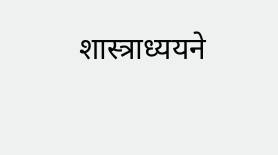शास्त्राध्ययने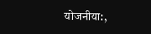योजनीया:,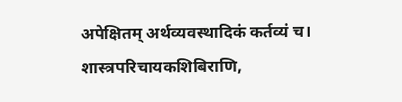अपेक्षितम् अर्थव्यवस्थादिकं कर्तव्यं च। शास्त्रपरिचायकशिबिराणि,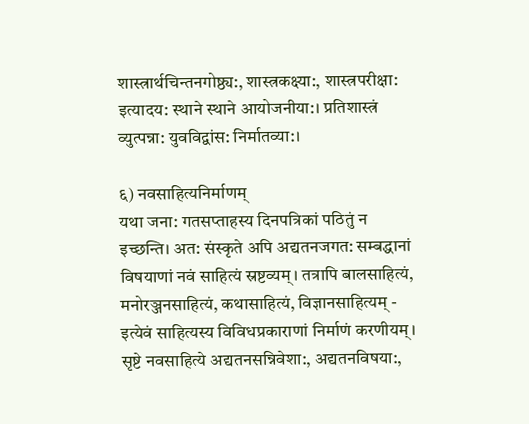शास्त्रार्थचिन्तनगोष्ठ्य:, शास्त्रकक्ष्या:, शास्त्रपरीक्षा: इत्यादय: स्थाने स्थाने आयोजनीया:। प्रतिशास्त्रं व्युत्पन्ना: युवविद्वांस: निर्मातव्या:।

६) नवसाहित्यनिर्माणम्
यथा जना: गतसप्ताहस्य दिनपत्रिकां पठितुं न इच्छन्ति। अत: संस्कृते अपि अद्यतनजगत: सम्बद्धानां विषयाणां नवं साहित्यं स्रष्टव्यम्। तत्रापि बालसाहित्यं, मनोरञ्जनसाहित्यं, कथासाहित्यं, विज्ञानसाहित्यम् - इत्येवं साहित्यस्य विविधप्रकाराणां निर्माणं करणीयम्। सृष्टे नवसाहित्ये अद्यतनसन्निवेशा:, अद्यतनविषया:,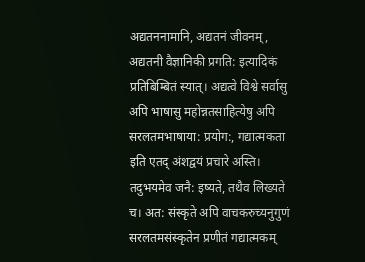अद्यतननामानि, अद्यतनं जीवनम्, अद्यतनी वैज्ञानिकी प्रगति: इत्यादिकं प्रतिबिम्बितं स्यात्। अद्यत्वे विश्वे सर्वासु अपि भाषासु महोन्नतसाहित्येषु अपि सरलतमभाषाया: प्रयोग:, गद्यात्मकता इति एतद् अंशद्वयं प्रचारे अस्ति। तदुभयमेव जनै: इष्यते, तथैव लिख्यते च। अत: संस्कृते अपि वाचकरुच्यनुगुणं सरलतमसंस्कृतेन प्रणीतं गद्यात्मकम्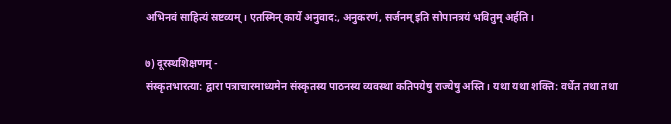अभिनवं साहित्यं स्रष्टव्यम्। एतस्मिन् कार्ये अनुवाद:, अनुकरणं, सर्जनम् इति सोपानत्रयं भवितुम् अर्हति।

७) दूरस्थशिक्षणम् -
संस्कृतभारत्या: द्वारा पत्राचारमाध्यमेन संस्कृतस्य पाठनस्य व्यवस्था कतिपयेषु राज्येषु अस्ति। यथा यथा शक्ति: वर्धेत तथा तथा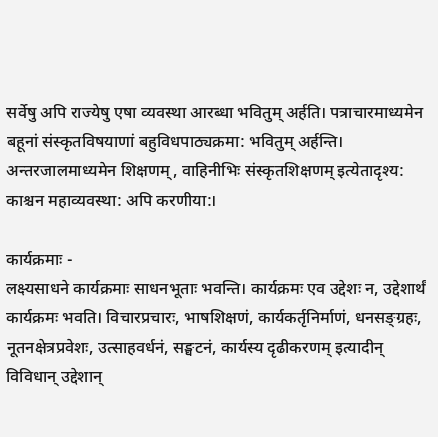सर्वेषु अपि राज्येषु एषा व्यवस्था आरब्धा भवितुम् अर्हति। पत्राचारमाध्यमेन बहूनां संस्कृतविषयाणां बहुविधपाठ्यक्रमा: भवितुम् अर्हन्ति। अन्तरजालमाध्यमेन शिक्षणम्, वाहिनीभिः संस्कृतशिक्षणम् इत्येतादृश्य: काश्चन महाव्यवस्था: अपि करणीया:।

कार्यक्रमाः -
लक्ष्यसाधने कार्यक्रमाः साधनभूताः भवन्ति। कार्यक्रमः एव उद्देशः न, उद्देशार्थं कार्यक्रमः भवति। विचारप्रचारः, भाषशिक्षणं, कार्यकर्तृनिर्माणं, धनसङ्ग्रहः, नूतनक्षेत्रप्रवेशः, उत्साहवर्धनं, सङ्घटनं, कार्यस्य दृढीकरणम् इत्यादीन् विविधान् उद्देशान्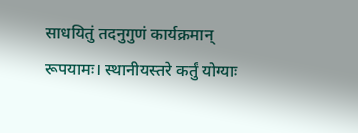साधयितुं तदनुगुणं कार्यक्रमान् रूपयामः। स्थानीयस्तरे कर्तुं योग्याः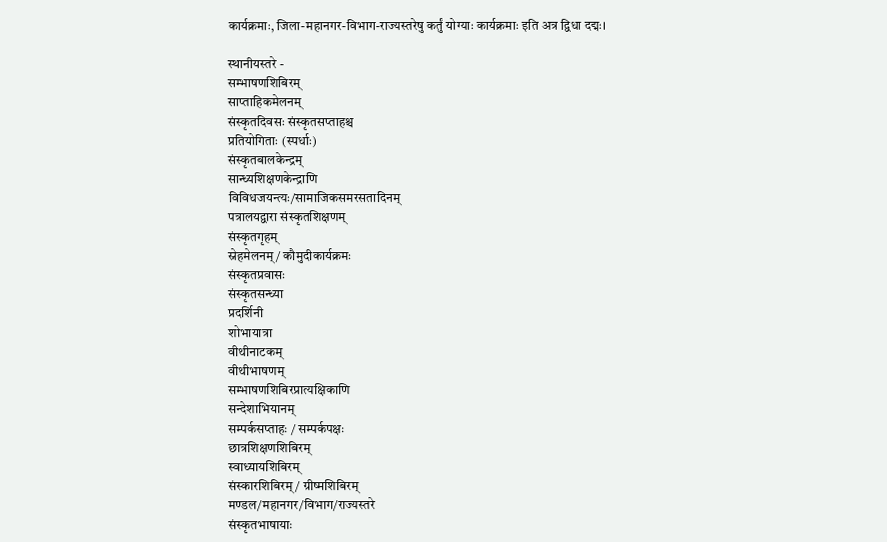कार्यक्रमाः, जिला-महानगर-विभाग-राज्यस्तरेषु कर्तुं योग्याः कार्यक्रमाः इति अत्र द्विधा दद्मः।

स्थानीयस्तरे -
सम्भाषणशिबिरम्
साप्ताहिकमेलनम्
संस्कृतदिवसः संस्कृतसप्ताहश्च
प्रतियोगिताः (स्पर्धाः)
संस्कृतबालकेन्द्रम्
सान्ध्यशिक्षणकेन्द्राणि
विविधजयन्त्यः/सामाजिकसमरसतादिनम्
पत्रालयद्वारा संस्कृतशिक्षणम्
संस्कृतगृहम्
स्नेहमेलनम् / कौमुदीकार्यक्रमः
संस्कृतप्रवासः
संस्कृतसन्ध्या
प्रदर्शिनी
शोभायात्रा
वीथीनाटकम्
वीथीभाषणम्
सम्भाषणशिबिरप्रात्यक्षिकाणि
सन्देशाभियानम्
सम्पर्कसप्ताहः / सम्पर्कपक्षः
छात्रशिक्षणशिबिरम्
स्वाध्यायशिबिरम्
संस्कारशिबिरम् / ग्रीष्मशिबिरम्
मण्डल/महानगर/विभाग/राज्यस्तरे
संस्कृतभाषायाः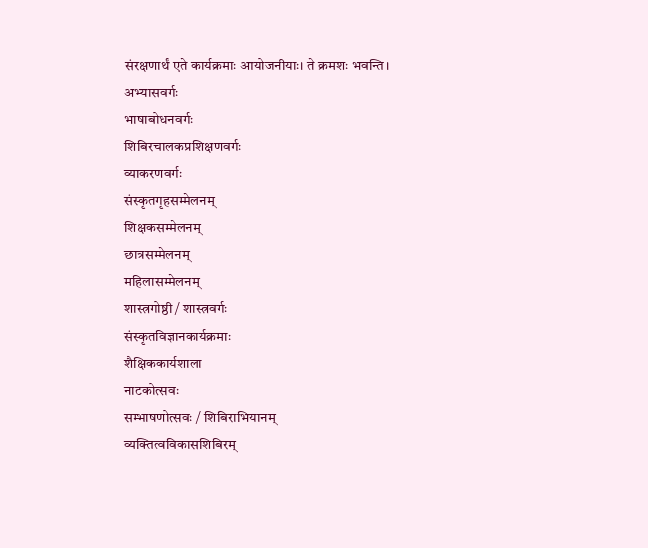संरक्षणार्थं एते कार्यक्रमाः आयोजनीयाः। ते क्रमशः भवन्ति।
अभ्यासवर्गः
भाषाबोधनवर्गः
शिबिरचालकप्रशिक्षणवर्गः
व्याकरणवर्गः
संस्कृतगृहसम्मेलनम्
शिक्षकसम्मेलनम्
छात्रसम्मेलनम्
महिलासम्मेलनम्
शास्त्रगोष्ठी / शास्त्रवर्गः
संस्कृतविज्ञानकार्यक्रमाः
शैक्षिककार्यशाला
नाटकोत्सवः
सम्भाषणोत्सवः / शिबिराभियानम्
व्यक्तित्वविकासशिबिरम्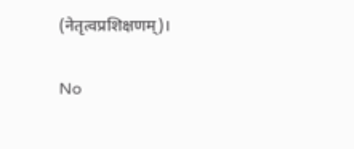(नेतृत्वप्रशिक्षणम्)।

No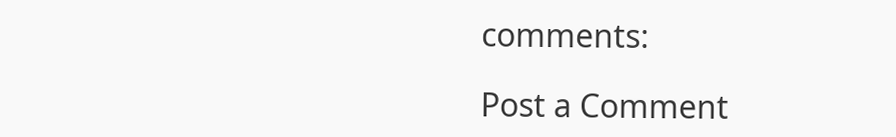comments:

Post a Comment